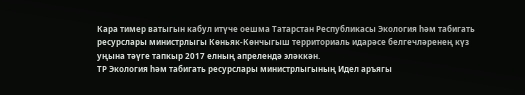Кара тимер ватыгын кабул итүче оешма Татарстан Республикасы Экология һәм табигать ресурслары министрлыгы Көньяк-Көнчыгыш территориаль идарәсе белгечләренең күз уңына тәүге тапкыр 2017 елның апрелендә эләккән.
ТР Экология һәм табигать ресурслары министрлыгының Идел аръягы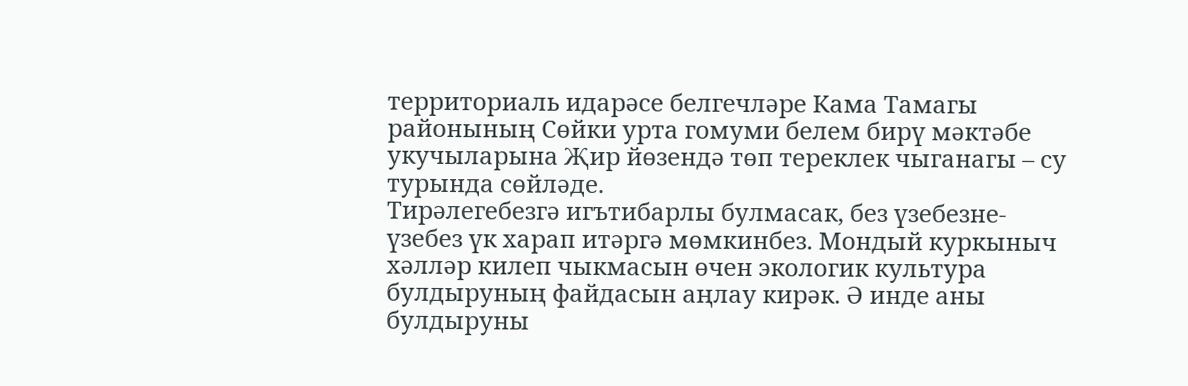территориаль идарәсе белгечләре Кама Тамагы районының Сөйки урта гомуми белем бирү мәктәбе укучыларына Җир йөзендә төп тереклек чыганагы – су турында сөйләде.
Тирәлегебезгә игътибарлы булмасак, без үзебезне-үзебез үк харап итәргә мөмкинбез. Мондый куркыныч хәлләр килеп чыкмасын өчен экологик культура булдыруның файдасын аңлау кирәк. Ә инде аны булдыруны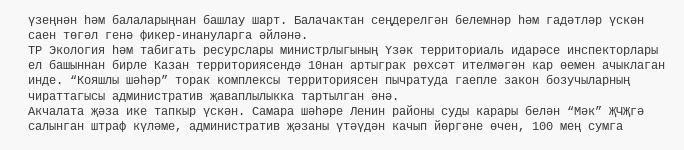үзеңнән һәм балаларыңнан башлау шарт. Балачактан сеңдерелгән белемнәр һәм гадәтләр үскән саен төгәл генә фикер-инануларга әйләнә.
ТР Экология һәм табигать ресурслары министрлыгының Үзәк территориаль идарәсе инспекторлары ел башыннан бирле Казан территориясендә 10нан артыграк рөхсәт ителмәгән кар өемен ачыклаган инде. “Кояшлы шәһәр” торак комплексы территориясен пычратуда гаепле закон бозучыларның чираттагысы административ җаваплылыкка тартылган әнә.
Акчалата җәза ике тапкыр үскән. Самара шәһәре Ленин районы суды карары белән “Мәк” ҖЧҖгә салынган штраф күләме, административ җәзаны үтәүдән качып йөргәне өчен, 100 мең сумга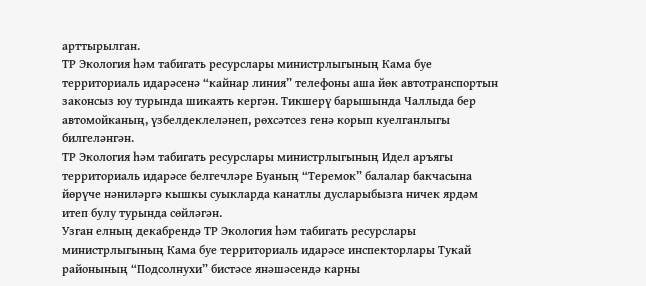арттырылган.
ТР Экология һәм табигать ресурслары министрлыгының Кама буе территориаль идарәсенә “кайнар линия” телефоны аша йөк автотранспортын законсыз юу турында шикаять кергән. Тикшерү барышында Чаллыда бер автомойканың, үзбелдеклеләнеп, рөхсәтсез генә корып куелганлыгы билгеләнгән.
ТР Экология һәм табигать ресурслары министрлыгының Идел аръягы территориаль идарәсе белгечләре Буаның “Теремок” балалар бакчасына йөрүче нәниләргә кышкы суыкларда канатлы дусларыбызга ничек ярдәм итеп булу турында сөйләгән.
Узган елның декабрендә ТР Экология һәм табигать ресурслары министрлыгының Кама буе территориаль идарәсе инспекторлары Тукай районының “Подсолнухи” бистәсе янәшәсендә карны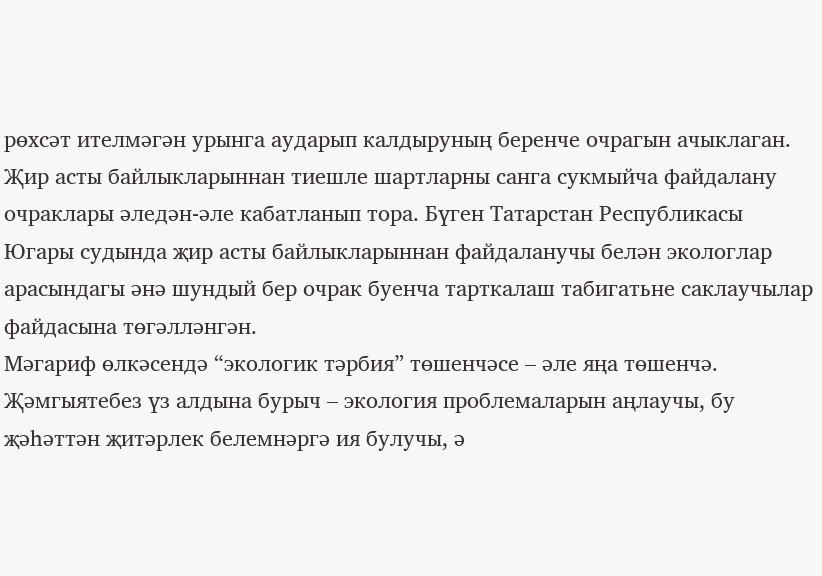рөхсәт ителмәгән урынга аударып калдыруның беренче очрагын ачыклаган.
Җир асты байлыкларыннан тиешле шартларны санга сукмыйча файдалану очраклары әледән-әле кабатланып тора. Бүген Татарстан Республикасы Югары судында җир асты байлыкларыннан файдаланучы белән экологлар арасындагы әнә шундый бер очрак буенча тарткалаш табигатьне саклаучылар файдасына төгәлләнгән.
Мәгариф өлкәсендә “экологик тәрбия” төшенчәсе – әле яңа төшенчә. Җәмгыятебез үз алдына бурыч – экология проблемаларын аңлаучы, бу җәһәттән җитәрлек белемнәргә ия булучы, ә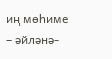иң мөһиме – әйләнә-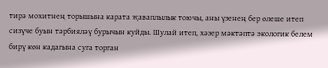тирә мохитнең торышына карата җаваплылык тоючы, аны үзенең бер өлеше итеп сизүче буын тәрбияләү бурычын куйды. Шулай итеп, хәзер мәктәптә экологик белем бирү көн кадагына суга торган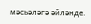мәсьәләгә әйләнде.